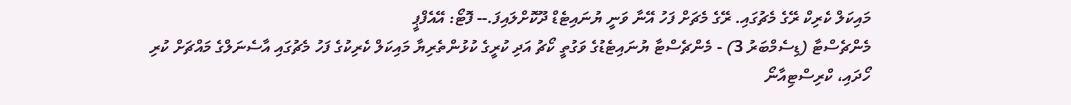މައިކަލް ކެރިކް ރޭގެ މެޗުގައި. ރޭގެ މެޗަށް ފަހު އޭނާ ވަނީ ޔުނައިޓެޑް ދޫކޮށްލައިފަ.-- ފޮޓޯ: އޭއެފްޕީ
މެންޗެސްޓާ (ޑިސެމްބަރު 3) - މެންޗެސްޓާ ޔުނައިޓެޑުގެ ވަގުތީ ކޯޗު އަދި ކުރީގެ ކުޅުންތެރިޔާ މައިކަލް ކެރިކުގެ ފަހު މެޗުގައި އާސެނަލްގެ މައްޗަށް ކުރި ހޯދައި، ކްރިސްޓިއާނޯ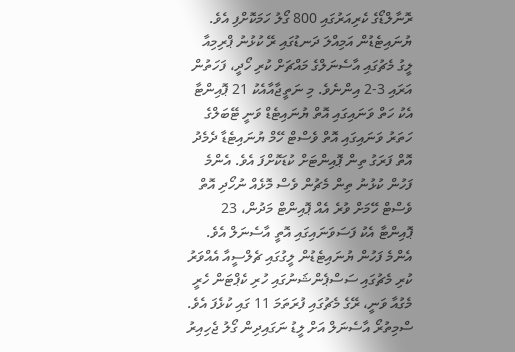ރޮނާލްޑޯގެ ކެރިއަރުގައި 800 ގޯލު ހަމަކޮށްފި އެވެ.
ޔުނައިޓެޑުން އަމިއްލަ ދަނޑުގައި ރޭ ކުޅުނު ޕްރިމިއާ ލީގު މެޗުގައި އާސެނަލްގެ މައްޗަށް ކުރި ހޯދީ، ފަހަތުން އަރައި 3-2 އިންނެވެ. މި ނަތީޖާއާއެކު 21 ޕޮއިންޓާ އެކު ހަތް ވަނައިގައި އޮތް ޔުނައިޓެޑް ވަނީ ޓޭބަލްގެ ހަތަރު ވަނައިގައި އޮތް ވެސްޓް ހޭމް ޔުނައިޓެޑާ ދެމެދު އޮތް ފަރަގު ތިން ޕޮއިންޓަށް ކުޑަކޮށްފަ އެވެ. އެންމެ ފަހުން ކުޅުނު ތިން މެޗުން ވެސް މޮޅެއް ނުހޯދި އޮތް ވެސްޓް ހޭމަށް ވުރެ އެއް ޕޮއިންޓް މަދުން، 23 ޕޮއިންޓާ އެކު ފަސަވަނައިގައި އޮތީ އާސެނަލް އެވެ.
އެންމެ ފަހުން ޔުނައިޓެޑުން ލީގުގައި ޗެލްސީއާ އެއްވަރު ކުރި މެޗުގައި ސަސްޕެންޝަނުގައި ހުރި ކެޕްޓަން ހެރީ މެގުއާ ވަނީ، ރޭގެ މެޗުގައި ފުރަތަމަ 11 ގައި ކުޅެފަ އެވެ.
ސްމިތުރޯ އާސެނަލް އަށް ލީޑު ނަގައިދިން ގޯލު ޖެހިއިރު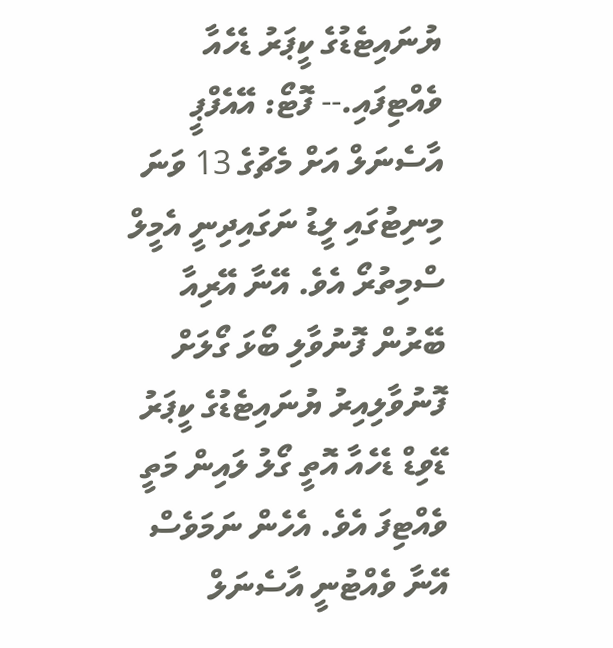ޔުނައިޓެޑުގެ ކީޕަރު ޑެހެއާ ވެއްޓިފައި.-- ފޮޓޯ: އޭއެފްޕީ
އާސެނަލް އަށް މެޗުގެ 13 ވަނަ މިނިޓުގައި ލީޑު ނަގައިދިނީ އެމީލް ސްމިތުރޯ އެވެ. އޭނާ އޭރިއާ ބޭރުން ފޮނުވާލި ބޯޅަ ގޯލަށް ފޮނުވާލިއިރު ޔުނައިޓެޑުގެ ކީޕަރު ޑޭވިޑް ޑެހެއާ އޮތީ ގޯލު ލައިން މަތީ ވެއްޓިފަ އެވެ. އެހެން ނަމަވެސް އޭނާ ވެއްޓުނީ އާސެނަލް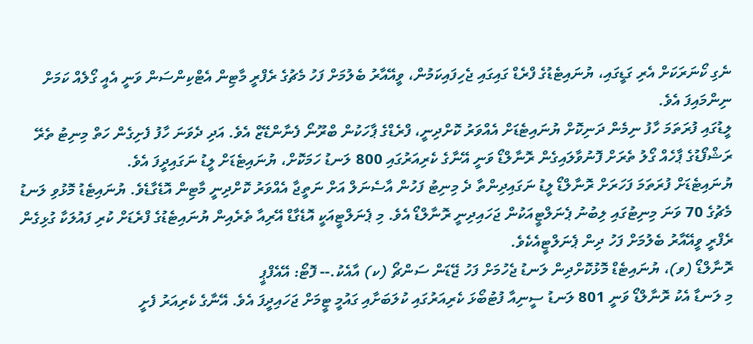ނެގި ކޯނަރަކަށް އެރި ގަޑީގައި، ޔުނައިޓެޑުގެ ފްރެޑް ގައިގައި ޖެހިފައިކަމުން، ވީއޭއާރު ބެލުމަށް ފަހު މެޗުގެ ރެފްރީ މާޓިން އެޓްކިންސަން ވަނީ އެއީ ގޯލެއް ކަމަށް ނިންމައިފަ އެވެ.
ލީޑުގައި ފުރަތަމަ ހާފު ނިމެން ދަނިކޮށް ޔުނައިޓެޑަށް އެއްވަރު ކޮށްދިނީ، ފްރެޑްގެ ޕާހަކުން ބްރޫނޯ ފެނާންޑޭޒް އެވެ. އަދި ދެވަނަ ހާފު ފެށިގެން ހަތް މިނިޓު ތެރޭ ރަޝްފޯޑުގެ ޕާހެއް ގޯލު ތެރަށް ފޮނުވާލައިގެން ރޮނާލްޑޯ ވަނީ އޭނާގެ ކެރިއަރުގައި 800 ލަނޑު ހަމަކޮށް، ޔުނައިޓެޑަށް ލީޑު ނަގައިދީފަ އެވެ.
ޔުނައިޓެޑަށް ފުރަތަމަ ފަހަރަށް ރޮނާލްޑޯ ލީޑު ނަގައިދިންތާ ދެ މިނިޓު ފަހުން އާސެނަލް އަށް ނަތީޖާ އެއްވަރު ކޮށްދިނީ މާޓިން އޮޑެގާޑެވެ. ޔުނައިޓެޑު މޮޅުވި ލަނޑު މެޗުގެ 70 ވަނަ މިނިޓުގައި ލިބުނު ޕެނަލްޓީއަކުން ޖަހައިދިނީ ރޮނާލްޑޯ އެވެ. މި ޕެނަލްޓީއަކީ އޮޑެގާޑް އޭރިއާ ތެރެއިން ޔުނައިޓެޑުގެ ފްރެޑަށް ކުރި ފައުލަކާ ގުޅިގެން ރެފްރީ ވީއޭއާރު ބެލުމަށް ފަހު ދިން ޕެނަލްޓީއެކެވެ.
ރޮނާލްޑޯ (ވ)، ޔުނައިޓެޑް މޮޅުކޮށްދިން ލަނޑު ޖެހުމަށް ފަހު ޖޭޑަން ސަންޗޯ (ކ) އާއެކު.-- ފޮޓޯ: އޭއެފްޕީ
މި ލަނޑާ އެކު ރޮނާލްޑޯ ވަނީ 801 ލަނޑު ސީނިއާ ފުޓުބޯޅަ ކެރިއަރުގައި ކުލަބަށާއި ގައުމީ ޓީމަށް ޖަހައިދީފަ އެވެ. އޭނާގެ ކެރިއަރު ފެށީ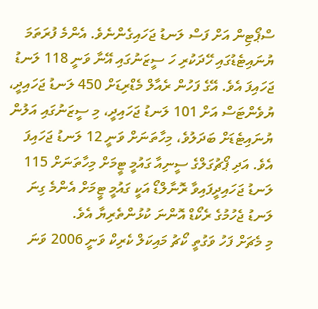ސްޕޯޓިން އަށް ފަސް ލަނޑު ޖަހައިގެންނެވެ. އެންމެ ފުރަތަމަ ޔުނައިޓެޑުގައި ހޭދަކުރި ހަ ސީޒަނުގައި އޭނާ ވަނީ 118 ލަނޑު ޖަހައިފަ އެވެ. އޭގެ ފަހުން ރެއާލް މެޑްރިޑަށް 450 ލަނޑު ޖަހައިދީ، ޔުވެންޓަސް އަށް 101 ލަނޑު ޖަހައިދީ، މި ސީޒަނުގައި އަލުން ޔުނައިޓެޑަށް ބަދަލުވެ، މިހާތަނަށް ވަނީ 12 ލަނޑު ޖަހައިފަ އެވެ. އަދި ޕޯޗުގަލްގެ ސީނިއާ ގައުމީ ޓީމަށް މިހާތަނަށް 115 ލަނޑު ޖަހައިދީފައިވާ ރޮނާލްޑޯ އަކީ ގައުމީ ޓީމަށް އެންމެ ގިނަ ލަނޑު ޖެހުމުގެ ރެކޯޑް އޮންނަ ކުޅުންތެރިޔާ އެވެ.
މި މެޗަށް ފަހު ވަގުތީ ކޯޗު މައިކަލް ކެރިކް ވަނީ 2006 ވަނަ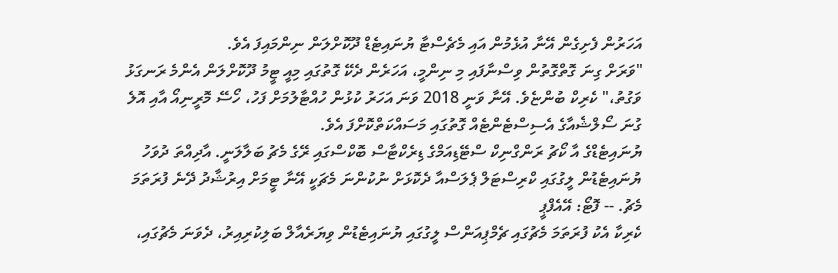އަހަރުން ފެށިގެން އޭނާ އުޅެމުން އައި މެޗެސްޓާ ޔުނައިޓެޑް ދޫކޮށްލަން ނިންމައިފަ އެވެ.
"ވަރަށް ގިނަ ގޮތްގޮތުން ވިސްނާފައި މި ނިންމީ، އަހަރެން ދެކޭ ގޮތުގައި މިއީ ޓީމު ދޫކޮށްލަން އެންމެ ރަނގަޅު ވަގުތު،" ކެރިކް ބުންޏެވެ. އޭނާ ވަނީ 2018 ވަނަ އަހަރު ކުޅުން ހުއްޓާލުމަށް ފަހު، ހޯސޭ މޮރީނިއޯ އާއި އޮލެ ގުނަ ސޯލްޝެއާގެ އެސިސްޓެންޓެއް ގޮތުގައި މަސައްކަތްކޮށްފަ އެވެ.
ޔުނައިޓެޑްގެ އާ ކޯޗު ރަންގްނިކް ސްޓޭޑިއަމްގެ ޑިރެކްޓާސް ބޮކްސްގައި ރޭގެ މެޗު ބަލާލަނީ. އާދިއްތަ ދުވަހު ޔުނައިޓެޑުން ލީގުގައި ކްރިސްޓަލް ޕެލަސްއާ ދެކޮޅަށް ނުކުންނަ މެޗަކީ އޭނާ ޓީމަށް އިރުޝާދު ދޭނެ ފުރަތަމަ މެޗު. -- ފޮޓޯ: އޭއެފްޕީ
ކެރިކާ އެކު ފުރަތަމަ މެޗުގައި ޗެމްޕިއަންސް ލީގުގައި ޔުނައިޓެޑުން ވިޔަރެއާލް ބަލިކުރިއިރު، ދެވަނަ މެޗުގައި،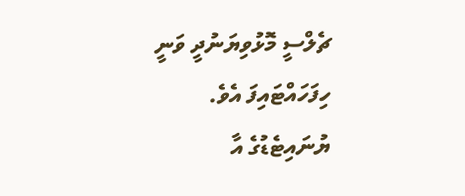ޗެލްސީ މޮޅުވިޔަނުދީ ވަނީ ހިފަހައްޓައިފަ އެވެ.
ޔުނައިޓެޑުގެ އާ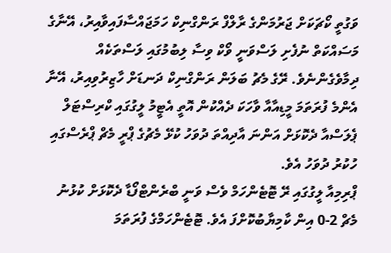ވަގުތީ ކޯޗަކަށް ޖަރުމަންގެ ރާލްފް ރަންގްނިކް ހަމަޖައްސާފައިވާއިރު، އޭނާގެ މަސައްކަތް ނުފެށި ލަސްވަނީ ވޯކް ވިސާ ލިބުމުގައި ލަސްތަކެއް ދިމާވެގެންނެވެ. ރޭގެ މެޗު ބަލަން ރަންގްނިކް ދަނޑަށް ހާޒިރުވިއިރު، އޭނާ އެންމެ ފުރަތަމަ މީޑިއާއާ ވާހަކަ ދެއްކުން އޮތީ އެޓީމު ލީގުގައި ކްރިސްޓަލް ޕެލަސްއާ ދެކޮޅަށް އަންނަ އާދިއްތަ ދުވަހު ކުޅޭ މެޗުގެ ޕްރީ މެޗް ޕްރެސްގައި ހުކުރު ދުވަހު އެވެ.
ޕްރިމިއާ ލީގުގައި ރޭ ޓޮޓެންހަމް ވެސް ވަނީ ބްރެންޓްފޯޑާ ދެކޮޅަށް ކުޅުނު މެޗް 2-0 އިން ކާމިޔާބުކޮށްފަ އެވެ. ޓޮޓެންހަމްގެ ފުރަތަމަ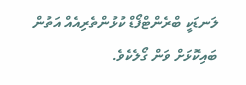ލަނޑަކީ ބްރެންޓްފޯޑް ކުޅުންތެރިއެއް އަތުން ބައިކޮޅަށް ވަން ގޯލެކެވެ.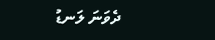ދެވަނަ ލަނޑު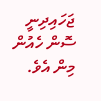ޖަހައިދިނީ ސޮން ހެއުން މިން އެވެ.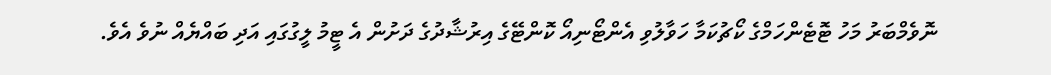ނޮވެމްބަރު މަހު ޓޮޓެންހަމްގެ ކޯޗުކަމާ ހަވާލުވި އެންޓޯނިއޯ ކޮންޓޭގެ އިރުޝާދުގެ ދަށުން އެ ޓީމު ލީގުގައި އަދި ބައްޔެއް ނުވެ އެވެ.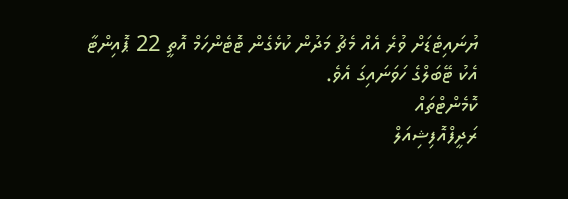ޔުނައިޓެޑަށް ވުރެ އެއް މެޗު މަދުން ކުޅެގެން ޓޮޓެންހަމް އޮތީ 22 ޕޮއިންޓާ އެކު ޓޭބަލްގެ ހަވަނައިގަ އެވެ.
ކޮމެންޓްތައް
ރަދީފްއޮފިޝިއަލް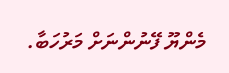މެންޔޫ ފޭނުންނަށް މަރުހަބާ.